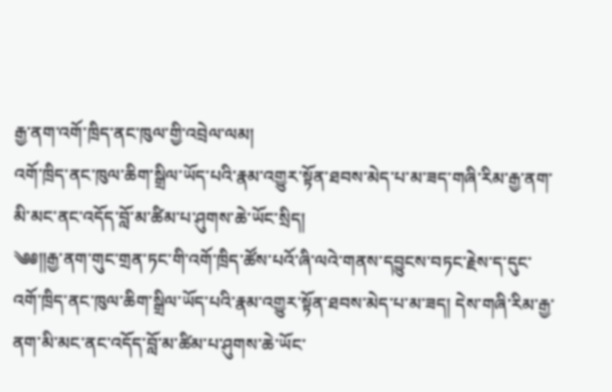རྒྱ་ནག་འགོ་ཁྲིད་ནང་ཁུལ་གྱི་འབྲེལ་ལམ།
འགོ་ཁྲིད་ནང་ཁུལ་ཆིག་སྒྲིལ་ཡོད་པའི་རྣམ་འགྱུར་སྟོན་ཐབས་མེད་པ་མ་ཟད་གཞི་རིམ་རྒྱ་ནག་མི་མང་ནང་འདོད་བློ་མ་ཚིམ་པ་ཤུགས་ཆེ་ཡོང་སྲིད།
༄༅༎རྒྱ་ནག་གུང་གྲན་ཏང་གི་འགོ་ཁྲིད་ཚོས་པའོ་ཞི་ལའེ་གནས་དབྱུངས་བཏང་རྗེས་ད་དུང་འགོ་ཁྲིད་ནང་ཁུལ་ཆིག་སྒྲིལ་ཡོད་པའི་རྣམ་འགྱུར་སྟོན་ཐབས་མེད་པ་མ་ཟད། དེས་གཞི་རིམ་རྒྱ་ནག་མི་མང་ནང་འདོད་བློ་མ་ཚིམ་པ་ཤུགས་ཆེ་ཡོང་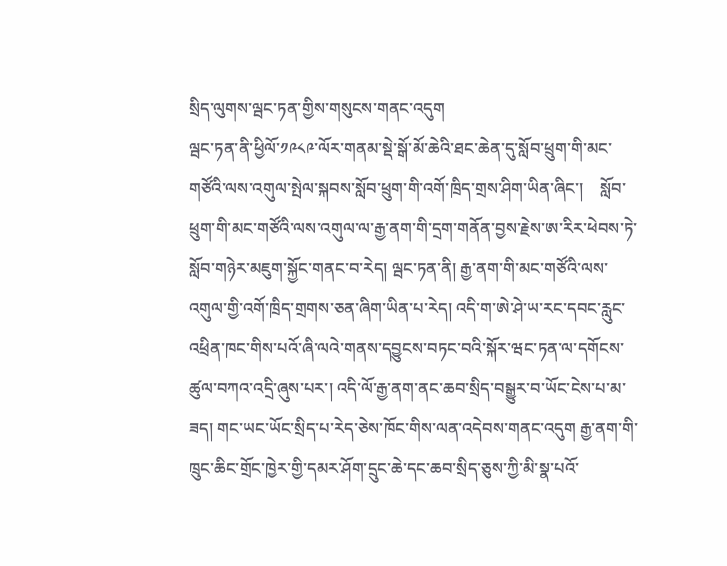སྲིད་ལུགས་ལྦང་ཏན་གྱིས་གསུངས་གནང་འདུག
ལྦང་ཏན་ནི་ཕྱིལོ་༡༩༨༩་ལོར་གནམ་སྡེ་སྒོ་མོ་ཆེའི་ཐང་ཆེན་དུ་སློབ་ཕྲུག་གི་མང་གཙོའི་ལས་འགུལ་སྤེལ་སྐབས་སློབ་ཕྲུག་གི་འགོ་ཁྲིད་གྲས་ཤིག་ཡིན་ཞིང་།    སློབ་ཕྲུག་གི་མང་གཙོའི་ལས་འགུལ་ལ་རྒྱ་ནག་གི་དྲག་གནོན་བྱས་རྗེས་ཨ་རིར་ཕེབས་ཏེ་སློབ་གཉེར་མཇུག་སྐྱོང་གནང་བ་རེད། ལྦང་ཏན་ནི། རྒྱ་ནག་གི་མང་གཙོའི་ལས་འགུལ་གྱི་འགོ་ཁྲིད་གྲགས་ཅན་ཞིག་ཡིན་པ་རེད། འདི་ག་ཨེ་ཤེ་ཡ་རང་དབང་རླུང་འཕྲིན་ཁང་གིས་པའོ་ཞི་ལའེ་གནས་དབྱུངས་བཏང་བའི་སྐོར་ཝང་ཏན་ལ་དགོངས་ཚུལ་བཀའ་འདྲི་ཞུས་པར་། འདི་ལོ་རྒྱ་ནག་ནང་ཆབ་སྲིད་བསྒྱུར་བ་ཡོང་ངེས་པ་མ་ཟད། གང་ཡང་ཡོང་སྲིད་པ་རེད་ཅེས་ཁོང་གིས་ལན་འདེབས་གནང་འདུག རྒྱ་ནག་གི་ཁྲུང་ཆིང་གྲོང་ཁྱེར་གྱི་དམར་ཤོག་དྲུང་ཆེ་དང་ཆབ་སྲིད་ཅུས་ཀྱི་མི་སྣ་པའོ་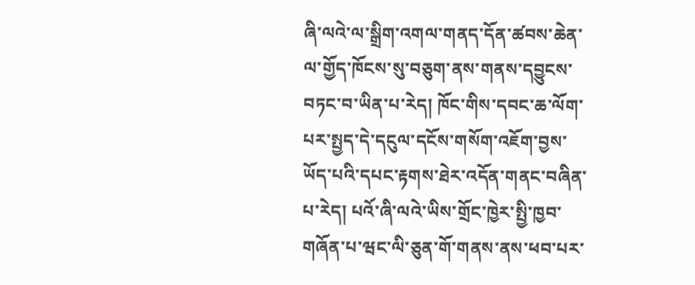ཞི་ལའེ་ལ་སྒྲིག་འགལ་གནད་དོན་ཚབས་ཆེན་ལ་གྱོད་ཁོངས་སུ་བཅུག་ནས་གནས་དབྱུངས་བཏང་བ་ཡིན་པ་རེད། ཁོང་གིས་དབང་ཆ་ལོག་པར་སྤྱད་དེ་དངུལ་དངོས་གསོག་འཇོག་བྱས་ཡོད་པའི་དཔང་རྟགས་ཐེར་འདོན་གནང་བཞིན་པ་རེད། པའོ་ཞི་ལའེ་ཡིས་གྲོང་ཁྱེར་སྤྱི་ཁྱབ་གཞོན་པ་ཝང་ལི་ཅུན་གོ་གནས་ནས་ཕབ་པར་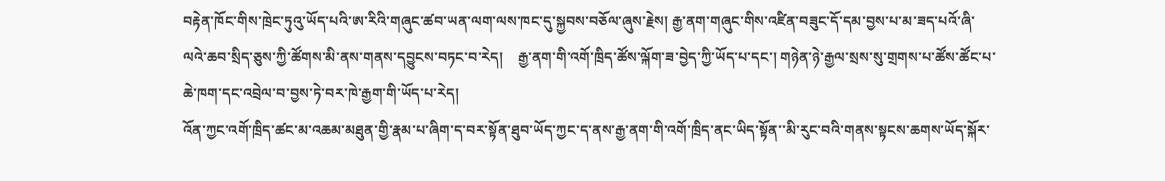བརྟེན་ཁོང་གིས་ཁྲེང་ཏུའུ་ཡོད་པའི་ཨ་རིའི་གཞུང་ཚབ་ཡན་ལག་ལས་ཁང་དུ་སྐྱབས་བཅོལ་ཞུས་རྗེས། རྒྱ་ནག་གཞུང་གིས་འཛིན་བཟུང་དོ་དམ་བྱས་པ་མ་ཟད་པའོ་ཞི་ལའེ་ཆབ་སྲིད་ཅུས་ཀྱི་ཚོགས་མི་ནས་གནས་དབྱུངས་བཏང་བ་རེད།    རྒྱ་ནག་གི་འགོ་ཁྲིད་ཚོས་ལྐོག་ཟ་བྱེད་ཀྱི་ཡོད་པ་དང་། གཉེན་ཉེ་རྒྱལ་སྲས་སུ་གྲགས་པ་ཚོས་ཚོང་པ་ཆེ་ཁག་དང་འབྲེལ་བ་བྱས་ཏེ་བར་ཁེ་རྒྱག་གི་ཡོད་པ་རེད།
འོན་ཀྱང་འགོ་ཁྲིད་ཚང་མ་འཆམ་མཐུན་གྱི་རྣམ་པ་ཞིག་ད་བར་སྟོན་ཐུབ་ཡོད་ཀྱང་ད་ནས་རྒྱ་ནག་གི་འགོ་ཁྲིད་ནང་ཡིད་སྟོན་་མི་རུང་བའི་གནས་སྟངས་ཆགས་ཡོད་སྐོར་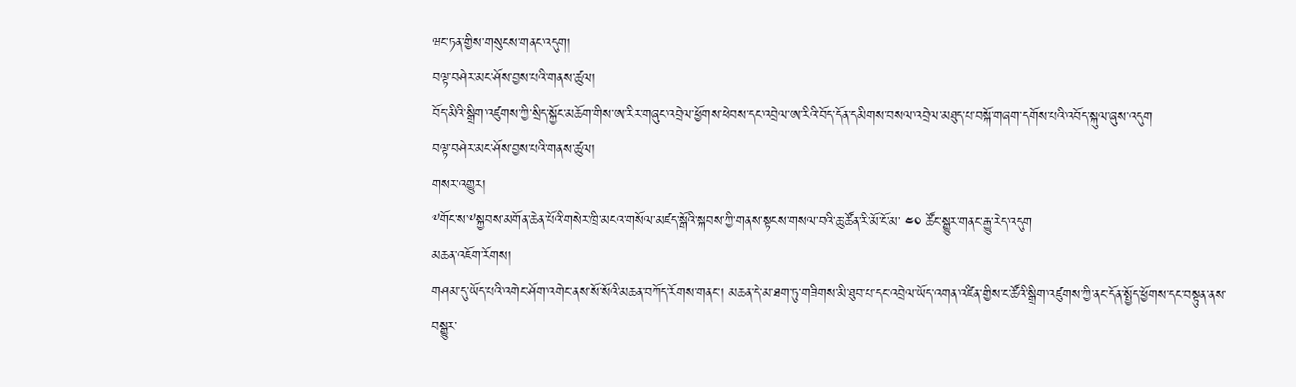ཝང་ཏན་གྱིས་གསུངས་གནང་འདུག།
བལྟ་བཤེར་མང་ཤོས་བྱས་པའི་གནས་ཚུལ།
བོད་མིའི་སྒྲིག་འཛུགས་ཀྱི་སྲིད་སྐྱོང་མཆོག་གིས་ཨ་རིར་གཞུང་འབྲེལ་ཕྱོགས་ཕེབས་དང་འབྲེལ་ཨ་རིའི་བོད་དོན་དམིགས་བསལ་འབྲེལ་མཐུད་པ་བསྐོ་གཞག་དགོས་པའི་འབོད་སྐུལ་ཞུས་འདུག
བལྟ་བཤེར་མང་ཤོས་བྱས་པའི་གནས་ཚུལ།
གསར་འགྱུར།
༸གོང་ས་༸སྐྱབས་མགོན་ཆེན་པོའི་གསེར་ཁྲི་མངའ་གསོལ་མཛད་སྒོའི་སྐབས་ཀྱི་གནས་སྟངས་གསལ་བའི་ཆུ་ཚོན་རི་མོ་ངོ་མ་ ༤༠ ཚོང་སྒྱུར་གནང་རྒྱུ་རེད་འདུག
མཆན་འཇོག་རོགས།
གཤམ་དུ་ཡོད་པའི་འགེང་ཤོག་འགེང་ནས་སོ་སོའི་མཆན་བཀོད་རོགས་གནང་། མཆན་དེ་མ་ཐག་ཏུ་གཟིགས་མི་ཐུབ་པ་དང་འབྲེལ་ཡོད་འགན་འཛིན་གྱིས་ང་ཚོའི་སྒྲིག་འཛུགས་ཀྱི་ནང་དོན་སྤྱོད་ཕྱོགས་དང་བསྟུན་ནས་བསྒྱུར་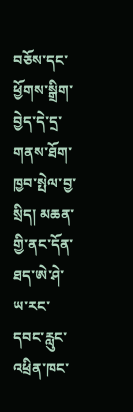བཅོས་དང་ཕྱོགས་སྒྲིག་བྱེད་དེ་དྲ་གནས་ཐོག་ཁྱབ་སྤེལ་བྱ་སྲིད། མཆན་གྱི་ནང་དོན་ཐད་ཨེ་ཤེ་ཡ་རང་དབང་རླུང་འཕྲིན་ཁང་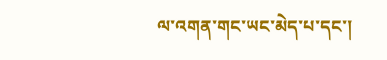ལ་འགན་གང་ཡང་མེད་པ་དང་།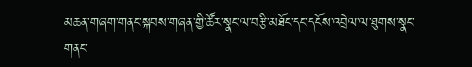མཆན་གཞག་གནང་སྐབས་གཞན་གྱི་ཚོར་སྣང་ལ་བརྩི་མཐོང་དང་དངོས་འབྲེལ་ལ་ཐུགས་སྣང་གནང་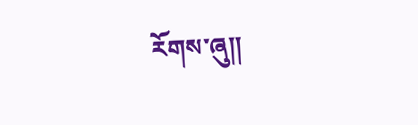རོགས་ཞུ༎